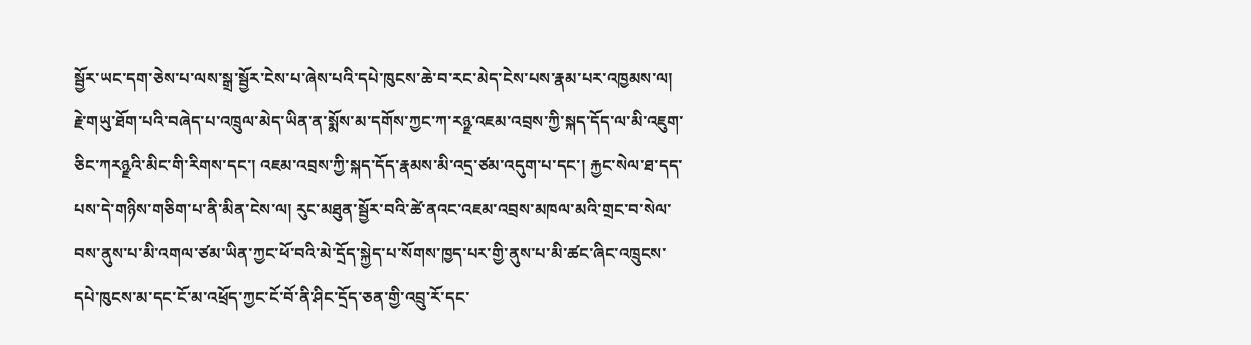སྦྱོར་ཡང་དག་ཅེས་པ་ལས་སྒྲ་སྦྱོར་ངེས་པ་ཞེས་པའི་དཔེ་ཁུངས་ཆེ་བ་རང་མེད་ངེས་པས་རྣམ་པར་འཁྱམས་ལ། རྗེ་གཡུ་ཐོག་པའི་བཞེད་པ་འཁྲུལ་མེད་ཡིན་ན་སྨོས་མ་དགོས་ཀྱང་ཀ་རཉྫ་འཇམ་འབྲས་ཀྱི་སྐད་དོད་ལ་མི་འཇུག་ཅིང་ཀརཉྫའི་མིང་གི་རིགས་དང་། འཇམ་འབྲས་ཀྱི་སྐད་དོད་རྣམས་མི་འདྲ་ཙམ་འདུག་པ་དང་། རྐྱང་སེལ་ཐ་དད་པས་དེ་གཉིས་གཅིག་པ་ནི་མིན་ངེས་ལ། རུང་མཐུན་སྦྱོར་བའི་ཚེ་ནའང་འཇམ་འབྲས་མཁལ་མའི་གྲང་བ་སེལ་བས་ནུས་པ་མི་འགལ་ཙམ་ཡིན་ཀྱང་ཕོ་བའི་མེ་དྲོད་སྐྱེད་པ་སོགས་ཁྱད་པར་གྱི་ནུས་པ་མི་ཚང་ཞིང་འཁྲུངས་དཔེ་ཁུངས་མ་དང་ངོ་མ་འཕྲོད་ཀྱང་ངོ་བོ་ནི་ཤིང་དྲོད་ཅན་གྱི་འབྲུ་རོ་དང་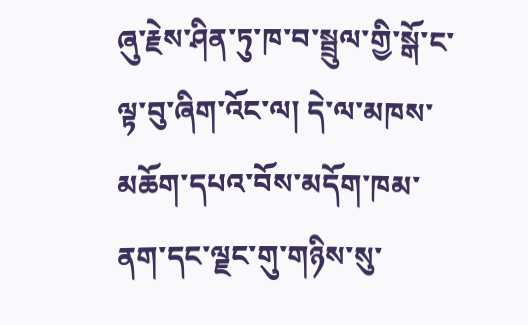ཞུ་རྗེས་ཤིན་ཏུ་ཁ་བ་སྦྲུལ་གྱི་སྒོ་ང་ལྟ་བུ་ཞིག་འོང་ལ། དེ་ལ་མཁས་མཆོག་དཔའ་བོས་མདོག་ཁམ་ནག་དང་ལྗང་གུ་གཉིས་སུ་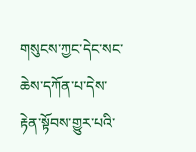གསུངས་ཀྱང་དེང་སང་ཆེས་དཀོན་པ་དེས་རྟེན་སྟོབས་གྱུར་པའི་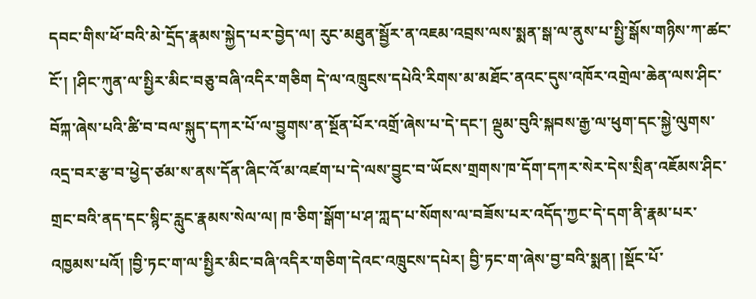དབང་གིས་ཕོ་བའི་མེ་དྲོད་རྣམས་སྐྱེད་པར་བྱེད་ལ། རུང་མཐུན་སྦྱོར་ན་འཇམ་འབྲས་ལས་སྨན་སྒ་ལ་ནུས་པ་སྤྱི་སྒོས་གཉིས་ཀ་ཚང་ངོ་། །ཤིང་ཀུན་ལ་སྤྱིར་མིང་བཅུ་བཞི་འདིར་གཅིག དེ་ལ་འཁྲུངས་དཔེའི་རིགས་མ་མཐོང་ནའང་དུས་འཁོར་འགྲེལ་ཆེན་ལས་ཤིང་བོཀྐ་ཞེས་པའི་ཚི་བ་བལ་སྐུད་དཀར་པོ་ལ་བྱུགས་ན་སྔོན་པོར་འགྲོ་ཞེས་པ་དེ་དང་། ལྡུམ་བུའི་སྐབས་རྒྱ་ལ་ཕུག་དང་སྐྱེ་ལུགས་འདྲ་བར་རྩ་བ་ཕྱེད་ཙམ་ས་ནས་དོན་ཞིང་འོ་མ་འཛག་པ་དེ་ལས་བྱུང་བ་ཡོངས་གྲགས་ཁ་དོག་དཀར་སེར་དེས་སྲིན་འཇོམས་ཤིང་གྲང་བའི་ནད་དང་སྙིང་རླུང་རྣམས་སེལ་ལ། ཁ་ཅིག་སྒོག་པ་ཤ་ཀླད་པ་སོགས་ལ་བཟོས་པར་འདོད་ཀྱང་དེ་དག་ནི་རྣམ་པར་འཁྱམས་པའོ། །བྱི་ཏང་ག་ལ་སྤྱིར་མིང་བཞི་འདིར་གཅིག་དེའང་འཁྲུངས་དཔེར། བྱི་ཏང་ག་ཞེས་བྱ་བའི་སྨན། །སྡོང་པོ་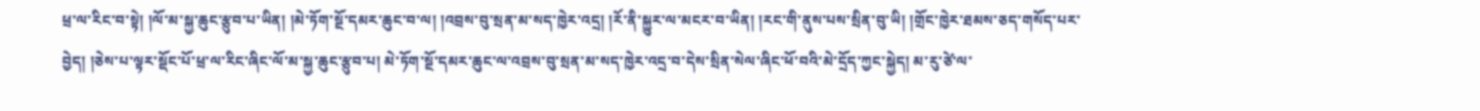ཕྲ་ལ་རིང་བ་སྟེ། །ལོ་མ་སྐྱ་ཆུང་རྩུབ་པ་ཡིན། །མེ་ཏོག་སྔོ་དམར་ཆུང་བ་ལ། །འབྲས་བུ་སྲན་མ་སད་ཁྱེར་འདྲ། །རོ་ནི་སྐྱུར་ལ་མངར་བ་ཡིན། །རང་གི་ནུས་པས་སྲིན་བུ་ཡི། །གྲོང་ཁྱེར་ཐམས་ཅད་གསོད་པར་བྱེད། །ཅེས་པ་ལྟར་སྡོང་པོ་ཕྲ་ལ་རིང་ཞིང་ལོ་མ་སྐྱ་ཆུང་རྩུབ་པ། མེ་ཏོག་སྔོ་དམར་ཆུང་ལ་འབྲས་བུ་སྲན་མ་སད་ཁྱེར་འདྲ་བ་དེས་སྲིན་སེལ་ཞིང་ཕོ་བའི་མེ་དྲོད་ཀྱང་སྐྱེད། མ་རུ་ཙེ་ལ་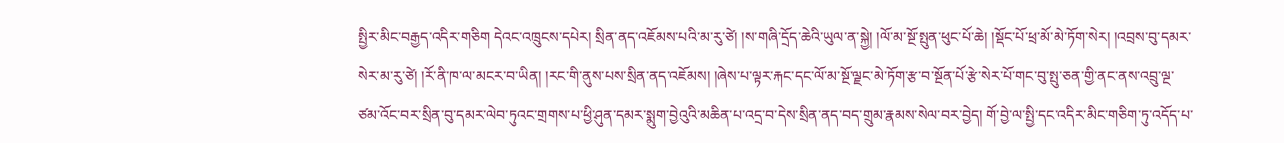སྤྱིར་མིང་བརྒྱད་འདིར་གཅིག དེའང་འཁྲུངས་དཔེར། སྲིན་ནད་འཇོམས་པའི་མ་རུ་ཙེ། །ས་གཞི་དྲོད་ཆེའི་ཡུལ་ན་སྐྱེ། །ལོ་མ་སྔོ་སྤུན་ཕུང་པོ་ཆེ། །སྡོང་པོ་ཕྲ་མོ་མེ་ཏོག་སེར། །འབྲས་བུ་དམར་སེར་མ་རུ་ཙེ། །རོ་ནི་ཁ་ལ་མངར་བ་ཡིན། །རང་གི་ནུས་པས་སྲིན་ནད་འཇོམས། །ཞེས་པ་ལྟར་རྐང་དང་ལོ་མ་སྔོ་ལྗང་མེ་ཏོག་རྩ་བ་སྔོན་པོ་རྩེ་སེར་པོ་གང་བུ་སྤུ་ཅན་གྱི་ནང་ནས་འབྲུ་ལྔ་ཙམ་འོང་བར་སྲིན་བུ་དམར་ལེབ་ཏུའང་གྲགས་པ་ཕྱི་ཤུན་དམར་སྨུག་བྱེའུའི་མཆིན་པ་འདྲ་བ་དེས་སྲིན་ནད་བད་གྲུམ་རྣམས་སེལ་བར་བྱེད། གོ་བྱེ་ལ་སྤྱི་དང་འདིར་མིང་གཅིག་ཏུ་འདོད་པ་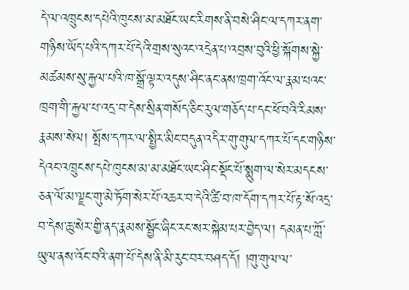དེ་ལ་འཁྲུངས་དཔེའི་ཁུངས་མ་མཐོང་ཡང་རིགས་ནི་བསེ་ཤིང་ལ་དཀར་ནག་གཉིས་ཡོད་པའི་དཀར་པོ་དེའི་གྲས་སུའང་འདྲེན་པ་འབྲས་བུའི་ཕྱི་སྐོགས་སྐྱེ་མཚམས་སུ་རྐྱལ་པའི་ཁ་སྒྲོ་ལྟར་འདུས་ཤིང་ནང་ནས་ཁྲག་འོང་ལ་རྣམ་པའང་ཁྲག་གི་རྐྱལ་པ་འདྲ་བ་དེས་སྲིན་གསོད་ཅིང་རུལ་གཅོད་པ་དང་ཕོ་བའི་རིམས་རྣམས་སེལ། སྤོས་དཀར་ལ་སྤྱིར་མིང་བདུན་འདིར་གུ་གུལ་དཀར་པོ་དང་གཉིས་དེའང་འཁྲུངས་དཔེ་ཁུངས་མ་མ་མཐོང་ཡང་ཤིང་སྡོང་པོ་སྨུག་ལ་སེར་མདངས་ཅན་ལོ་མ་ལྗང་གུ་མེ་ཏོག་སེར་པོ་འཆར་བ་དེའི་ཚི་བ་ཁ་དོག་དཀར་པོ་རྟ་སོ་འདྲ་བ་དེས་ཆུ་སེར་གྱི་ནད་རྣམས་སྦྱོང་ཞིང་རང་སར་སྐེམ་པར་བྱེད་ལ། དམན་པ་ཀློ་ཡུལ་ནས་འོང་བའི་ནག་པོ་དེས་ནི་མི་རུང་བར་བཤད་དོ། །གུ་གུལ་ལ་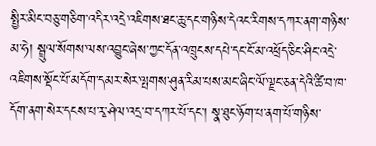སྤྱིར་མིང་བཅུ་གཅིག་འདིར་འདྲེ་འཇིགས་ཐང་ཆུ་དང་གཉིས་དེའང་རིགས་དཀར་ནག་གཉིས་མ་ཧེ། སྦྲུལ་སོགས་ལས་འབྱུང་ཞེས་ཀྱང་དོན་འཁྲུངས་དཔེ་དང་ངོ་མ་འཕྲོད་ཅིང་ཤིང་འདྲེ་འཇིགས་སྡོང་པོ་མདོག་དམར་སེར་ལྤགས་ཤུན་རིམ་པས་མང་ཞིང་ལོ་ལྗང་ཅན་དེའི་ཚི་བ་ཁ་དོག་ནག་སེར་དངས་པ་རྭ་ཤེལ་འདྲ་བ་དཀར་པོ་དང་། སྣ་ཐུང་ཉོག་པ་ནག་པོ་གཉིས་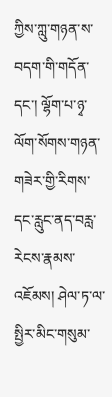ཀྱིས་ཀླུ་གཉན་ས་བདག་གི་གདོན་དང་། ལྷོག་པ་ཉྭ་ལོག་སོགས་གཉན་གཟེར་གྱི་རིགས་དང་རླུང་ནད་བརླ་རེངས་རྣམས་འཇོམས། ཤེལ་ཏ་ལ་སྤྱིར་མིང་གསུམ་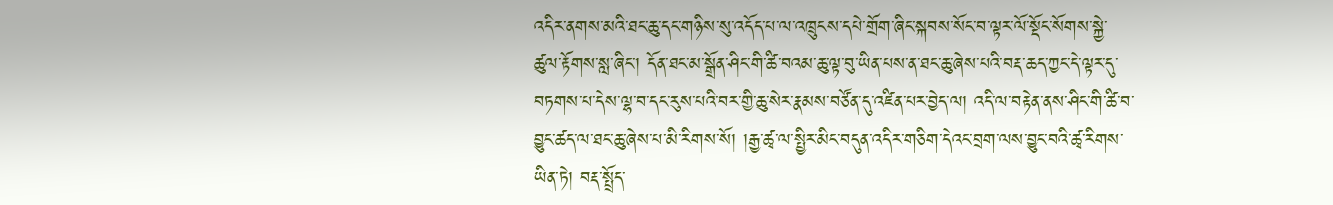འདིར་ནགས་མའི་ཐང་ཆུ་དང་གཉིས་སུ་འདོད་པ་ལ་འཁྲུངས་དཔེ་གྲོག་ཞིང་སྐབས་སོང་བ་ལྟར་ལོ་སྡོང་སོགས་སྐྱེ་ཚུལ་རྟོགས་སླ་ཞིང་། དོན་ཐང་མ་སྒྲོན་ཤིང་གི་ཚི་བའམ་ཆུ་ལྟ་བུ་ཡིན་པས་ན་ཐང་ཆུ་ཞེས་པའི་བརྡ་ཆད་ཀྱང་དེ་ལྟར་དུ་བཏགས་པ་དེས་ལྷ་བ་དང་རུས་པའི་བར་གྱི་ཆུ་སེར་རྣམས་བཙོན་དུ་འཛིན་པར་བྱེད་ལ། འདི་ལ་བརྟེན་ནས་ཤིང་གི་ཚི་བ་བྱུང་ཚད་ལ་ཐང་ཆུ་ཞེས་པ་མི་རིགས་སོ། །རྒྱ་ཚྭ་ལ་སྤྱིར་མིང་བདུན་འདིར་གཅིག་དེའང་བྲག་ལས་བྱུང་བའི་ཚྭ་རིགས་ཡིན་ཏེ། བརྡ་སྤྲོད་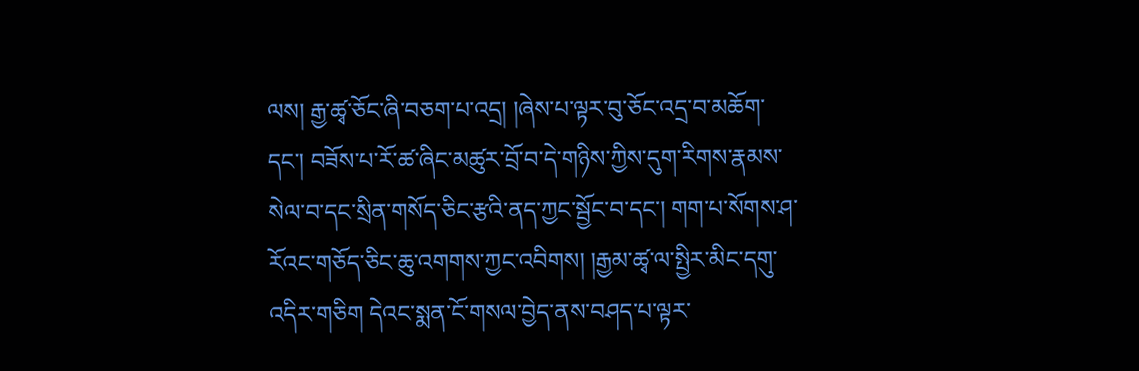ལས། རྒྱ་ཚྭ་ཅོང་ཞི་བཅག་པ་འདྲ། །ཞེས་པ་ལྟར་བུ་ཅོང་འདྲ་བ་མཆོག་དང་། བཟོས་པ་རོ་ཚ་ཞིང་མཚུར་བྲོ་བ་དེ་གཉིས་ཀྱིས་དུག་རིགས་རྣམས་སེལ་བ་དང་སྲིན་གསོད་ཅིང་རྩའི་ནད་ཀྱང་སྦྱོང་བ་དང་། གག་པ་སོགས་ཤ་རོའང་གཅོད་ཅིང་ཆུ་འགགས་ཀྱང་འབིགས། །རྒྱམ་ཚྭ་ལ་སྤྱིར་མིང་དགུ་འདིར་གཅིག དེའང་སྨན་ངོ་གསལ་བྱེད་ནས་བཤད་པ་ལྟར་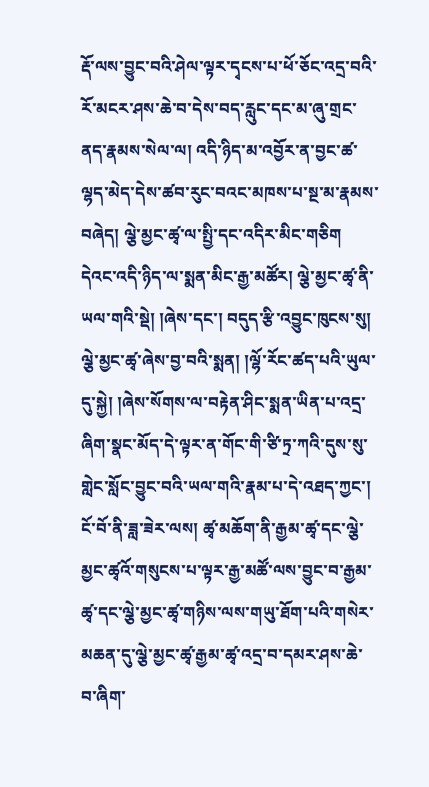རྡོ་ལས་བྱུང་བའི་ཤེལ་ལྟར་དྭངས་པ་ཕོ་ཅོང་འདྲ་བའི་རོ་མངར་ཤས་ཆེ་བ་དེས་བད་རླུང་དང་མ་ཞུ་གྲང་ནད་རྣམས་སེལ་ལ། འདི་ཉིད་མ་འབྱོར་ན་བྱང་ཚ་ལྷད་མེད་དེས་ཚབ་རུང་བའང་མཁས་པ་སྔ་མ་རྣམས་བཞེད། ལྕེ་མྱང་ཚྭ་ལ་སྤྱི་དང་འདིར་མིང་གཅིག དེའང་འདི་ཉིད་ལ་སྨན་མིང་རྒྱ་མཚོར། ལྕེ་མྱང་ཚྭ་ནི་ཡལ་གའི་སྡེ། །ཞེས་དང་། བདུད་རྩི་འབྱུང་ཁུངས་སུ། ལྕེ་མྱང་ཚྭ་ཞེས་བྱ་བའི་སྨན། །ལྷོ་རོང་ཚད་པའི་ཡུལ་དུ་སྐྱེ། །ཞེས་སོགས་ལ་བརྟེན་ཤིང་སྨན་ཡིན་པ་འདྲ་ཞིག་སྣང་མོད་དེ་ལྟར་ན་གོང་གི་ཙི་ཏྲ་ཀའི་དུས་སུ་གླེང་སློང་བྱུང་བའི་ཡལ་གའི་རྣམ་པ་དེ་འཐད་ཀྱང་། ངོ་བོ་ནི་ཟླ་ཟེར་ལས། ཚྭ་མཆོག་ནི་རྒྱམ་ཚྭ་དང་ལྕེ་མྱང་ཚྭའོ་གསུངས་པ་ལྟར་རྒྱ་མཚོ་ལས་བྱུང་བ་རྒྱམ་ཚྭ་དང་ལྕེ་མྱང་ཚྭ་གཉིས་ལས་གཡུ་ཐོག་པའི་གསེར་མཆན་དུ་ལྕེ་མྱང་ཚྭ་རྒྱམ་ཚྭ་འདྲ་བ་དམར་ཤས་ཆེ་བ་ཞིག་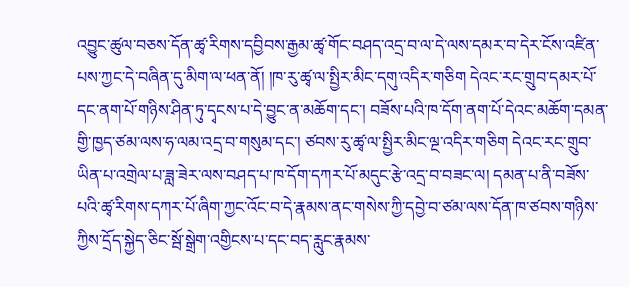འབྱུང་ཚུལ་བཅས་དོན་ཚྭ་རིགས་དབྱིབས་རྒྱམ་ཚྭ་གོང་བཤད་འདྲ་བ་ལ་དེ་ལས་དམར་བ་དེར་ངོས་འཛིན་པས་ཀྱང་དེ་བཞིན་དུ་མིག་ལ་ཕན་ནོ། །ཁ་རུ་ཚྭ་ལ་སྤྱིར་མིང་དགུ་འདིར་གཅིག དེའང་རང་གྲུབ་དམར་པོ་དང་ནག་པོ་གཉིས་ཤིན་ཏུ་དྭངས་པ་དེ་བྱུང་ན་མཆོག་དང་། བཟོས་པའི་ཁ་དོག་ནག་པོ་དེའང་མཆོག་དམན་གྱི་ཁྱད་ཙམ་ལས་ཧ་ལམ་འདྲ་བ་གསུམ་དང་། ཙབས་རུ་ཚྭ་ལ་སྤྱིར་མིང་ལྔ་འདིར་གཅིག དེའང་རང་གྲུབ་ཡིན་པ་འགྲེལ་པ་ཟླ་ཟེར་ལས་བཤད་པ་ཁ་དོག་དཀར་པོ་མདུང་རྩེ་འདྲ་བ་བཟང་ལ། དམན་པ་ནི་བཟོས་པའི་ཚྭ་རིགས་དཀར་པོ་ཞིག་ཀྱང་འོང་བ་དེ་རྣམས་ནང་གསེས་ཀྱི་དབྱེ་བ་ཙམ་ལས་དོན་ཁ་ཙབས་གཉིས་ཀྱིས་དྲོད་སྐྱེད་ཅིང་སྦོ་སྒྲེག་འགྱིངས་པ་དང་བད་རླུང་རྣམས་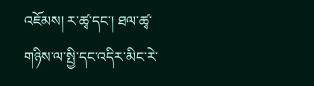འཇོམས། ར་ཚྭ་དང་། ཐལ་ཚྭ་གཉིས་ལ་སྤྱི་དང་འདིར་མིང་རེ་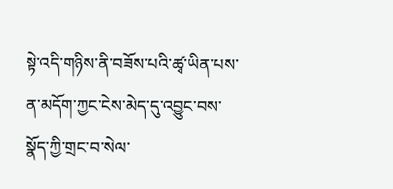སྟེ་འདི་གཉིས་ནི་བཟོས་པའི་ཚྭ་ཡིན་པས་ན་མདོག་ཀྱང་ངེས་མེད་དུ་འབྱུང་བས་སྣོད་ཀྱི་གྲང་བ་སེལ་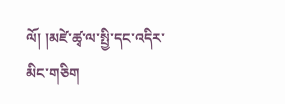ལོ། །མཛེ་ཚྭ་ལ་སྤྱི་དང་འདིར་མིང་གཅིག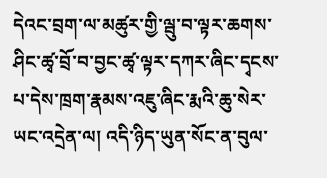དེའང་བྲག་ལ་མཚུར་གྱི་ལྦུ་བ་ལྟར་ཆགས་ཤིང་ཚྭ་བྲོ་བ་བྱང་ཚྭ་ལྟར་དཀར་ཞིང་དྭངས་པ་དེས་ཁྲག་རྣམས་འཇུ་ཞིང་རྨའི་ཆུ་སེར་ཡང་འདྲེན་ལ། འདི་ཉིད་ཡུན་སོང་ན་བུལ་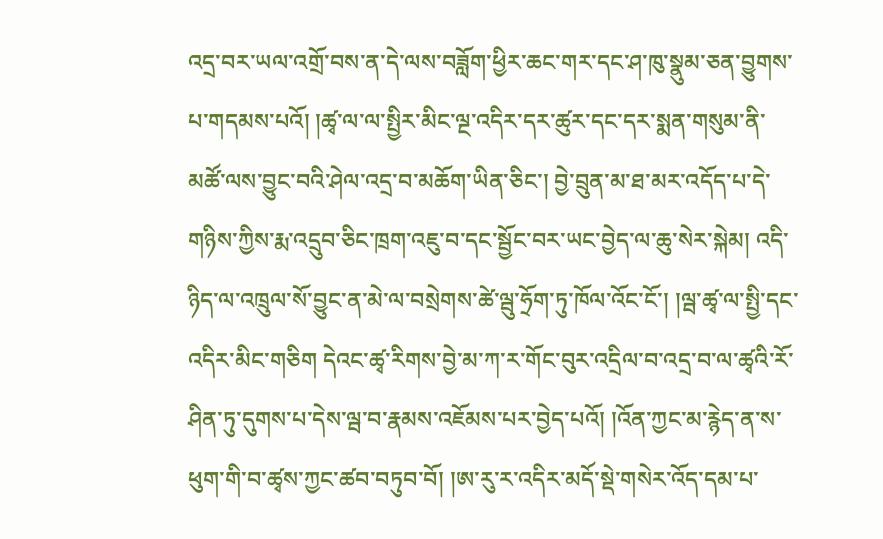འདྲ་བར་ཡལ་འགྲོ་བས་ན་དེ་ལས་བཟློག་ཕྱིར་ཆང་གར་དང་ཤ་ཁུ་སྣུམ་ཅན་བྱུགས་པ་གདམས་པའོ། །ཚྭ་ལ་ལ་སྤྱིར་མིང་ལྔ་འདིར་དར་ཚུར་དང་དར་སྨན་གསུམ་ནི་མཚོ་ལས་བྱུང་བའི་ཤེལ་འདྲ་བ་མཆོག་ཡིན་ཅིང་། བྱེ་བྲུན་མ་ཐ་མར་འདོད་པ་དེ་གཉིས་ཀྱིས་རྨ་འདྲུབ་ཅིང་ཁྲག་འཇུ་བ་དང་སྦྱོང་བར་ཡང་བྱེད་ལ་ཆུ་སེར་སྐེམ། འདི་ཉིད་ལ་འཁྲུལ་སོ་བྱུང་ན་མེ་ལ་བསྲེགས་ཚེ་ལྦུ་ཧྲོག་ཏུ་ཁོལ་འོང་ངོ་། །ལྦ་ཚྭ་ལ་སྤྱི་དང་འདིར་མིང་གཅིག དེའང་ཚྭ་རིགས་བྱེ་མ་ཀ་ར་གོང་བུར་འདྲིལ་བ་འདྲ་བ་ལ་ཚྭའི་རོ་ཤིན་ཏུ་དུགས་པ་དེས་ལྦ་བ་རྣམས་འཇོམས་པར་བྱེད་པའོ། །འོན་ཀྱང་མ་རྙེད་ན་ས་ཕུག་གི་བ་ཚྭས་ཀྱང་ཚབ་བཏུབ་བོ། །ཨ་རུ་ར་འདིར་མདོ་སྡེ་གསེར་འོད་དམ་པ་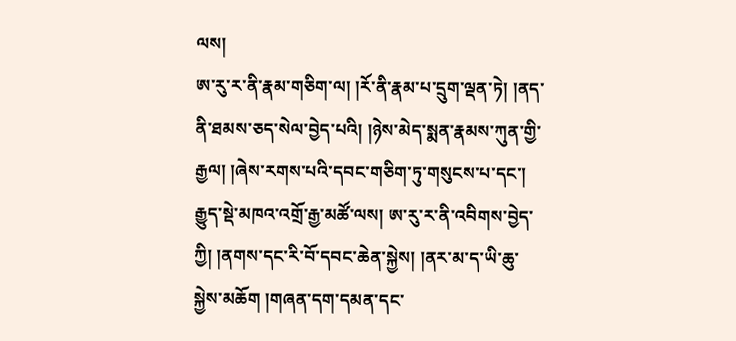ལས།
ཨ་རུ་ར་ནི་རྣམ་གཅིག་ལ། །རོ་ནི་རྣམ་པ་དྲུག་ལྡན་ཏེ། །ནད་ནི་ཐམས་ཅད་སེལ་བྱེད་པའི། །ཉེས་མེད་སྨན་རྣམས་ཀུན་གྱི་རྒྱལ། །ཞེས་རགས་པའི་དབང་གཅིག་ཏུ་གསུངས་པ་དང་། རྒྱུད་སྡེ་མཁའ་འགྲོ་རྒྱ་མཚོ་ལས། ཨ་རུ་ར་ནི་འབིགས་བྱེད་ཀྱི། །ནགས་དང་རི་བོ་དབང་ཆེན་སྐྱེས། །ནར་མ་ད་ཡི་ཆུ་སྐྱེས་མཆོག །གཞན་དག་དམན་དང་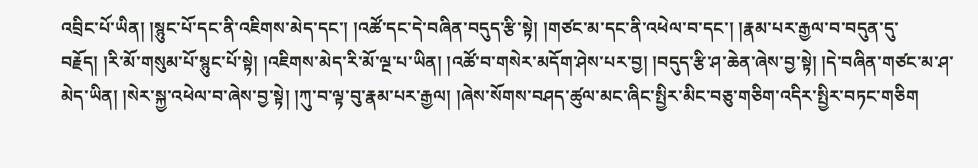འབྲིང་པོ་ཡིན། །སྙུང་པོ་དང་ནི་འཇིགས་མེད་དང་། །འཚོ་དང་དེ་བཞིན་བདུད་རྩི་སྟེ། །གཙང་མ་དང་ནི་འཕེལ་བ་དང་། །རྣམ་པར་རྒྱལ་བ་བདུན་དུ་བརྗོད། །རི་མོ་གསུམ་པོ་སྙུང་པོ་སྟེ། །འཇིགས་མེད་རི་མོ་ལྔ་པ་ཡིན། །འཚོ་བ་གསེར་མདོག་ཤེས་པར་བྱ། །བདུད་རྩི་ཤ་ཆེན་ཞེས་བྱ་སྟེ། །དེ་བཞིན་གཙང་མ་ཤ་མེད་ཡིན། །སེར་སྐྱ་འཕེལ་བ་ཞེས་བྱ་སྟེ། །ཀུ་བ་ལྟ་བུ་རྣམ་པར་རྒྱལ། །ཞེས་སོགས་བཤད་ཚུལ་མང་ཞིང་སྤྱིར་མིང་བཅུ་གཅིག་འདིར་སྤྱིར་བཏང་གཅིག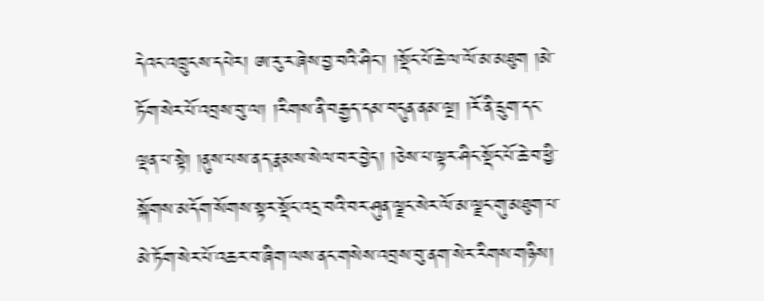དེའང་འཁྲུངས་དཔེར། ཨ་རུ་ར་ཞེས་བྱ་བའི་ཤིང་། །སྡོང་པོ་ཆེ་ལ་ལོ་མ་མཐུག །མེ་ཏོག་སེར་པོ་འབྲས་བུ་ལ། །རིགས་ནི་བརྒྱད་དམ་བདུན་ནམ་ལྔ། །རོ་ནི་དྲུག་དང་ལྡན་པ་སྟེ། །ནུས་པས་ནད་རྣམས་སེལ་བར་བྱེད། །ཅེས་པ་ལྟར་ཤིང་སྡོང་པོ་ཆེ་བ་ཕྱི་སྐོགས་མདོག་སོགས་སྟར་སྡོང་འདྲ་བའི་བར་ཤུན་ལྗང་སེར་ལོ་མ་ལྗང་གུ་མཐུག་པ་མེ་ཏོག་སེར་པོ་འཆར་བ་ཞིག་ལས་ནང་གསེས་འབྲས་བུ་ནག་སེར་རིགས་གཉིས།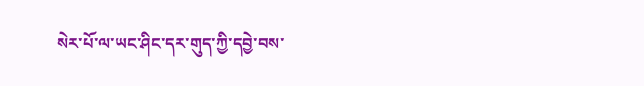སེར་པོ་ལ་ཡང་ཤིང་དར་གུད་ཀྱི་དབྱེ་བས་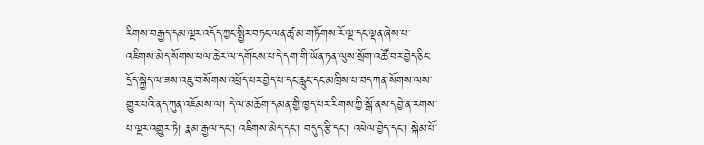རིགས་བརྒྱད་དམ་ལྔར་འདོད་ཀྱང་སྤྱིར་བཏང་ལན་ཚྭ་མ་གཏོགས་རོ་ལྔ་དང་ལྡན་ཞེས་པ་འཇིགས་མེད་སོགས་ཕལ་ཆེར་ལ་དགོངས་པ་དེ་དག་གི་ཡོན་ཏན་ལུས་སྲོག་འཚོ་བར་བྱེད་ཅིང་དྲོད་སྐྱེད་ལ་ཟས་འཇུ་བ་སོགས་འཕྲོད་པར་བྱེད་པ་དང་རླུང་དང་མཁྲིས་པ་བད་ཀན་སོགས་ལས་གྱུར་པའི་ནད་ཀུན་འཇོམས་ལ། དེ་ལ་མཆོག་དམན་གྱི་ཁྱད་པར་རིགས་ཀྱི་སྒོ་ནས་དབྱེ་ན་རགས་པ་ལྔར་འགྱུར་ཏེ། རྣམ་རྒྱལ་དང་། འཇིགས་མེད་དང་། བདུད་རྩི་དང་། འཕེལ་བྱེད་དང་། སྐེམ་པོ་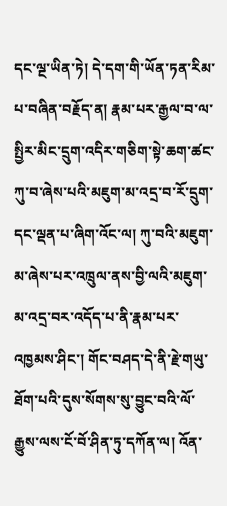དང་ལྔ་ཡིན་ཏེ། དེ་དག་གི་ཡོན་ཏན་རིམ་པ་བཞིན་བརྗོད་ན། རྣམ་པར་རྒྱལ་བ་ལ་སྤྱིར་མིང་དྲུག་འདིར་གཅིག་སྟེ་ཆག་ཚང་ཀུ་བ་ཞེས་པའི་མཇུག་མ་འདྲ་བ་རོ་དྲུག་དང་ལྡན་པ་ཞིག་འོང་ལ། ཀུ་བའི་མཇུག་མ་ཞེས་པར་འཁྲུལ་ནས་བྱི་ལའི་མཇུག་མ་འདྲ་བར་འདོད་པ་ནི་རྣམ་པར་འཁྱམས་ཤིང་། གོང་བཤད་དེ་ནི་རྗེ་གཡུ་ཐོག་པའི་དུས་སོགས་སུ་བྱུང་བའི་ལོ་རྒྱུས་ལས་ངོ་བོ་ཤིན་ཏུ་དཀོན་ལ། འོན་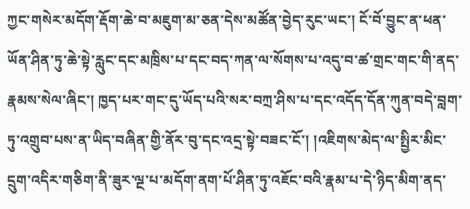ཀྱང་གསེར་མདོག་རྡོག་ཆེ་བ་མཇུག་མ་ཅན་དེས་མཚོན་བྱེད་རུང་ཡང་། ངོ་བོ་བྱུང་ན་ཕན་ཡོན་ཤིན་ཏུ་ཆེ་སྟེ་རླུང་དང་མཁྲིས་པ་དང་བད་ཀན་ལ་སོགས་པ་འདུ་བ་ཚ་གྲང་གང་གི་ནད་རྣམས་སེལ་ཞིང་། ཁྱད་པར་གང་དུ་ཡོད་པའི་སར་བཀྲ་ཤིས་པ་དང་འདོད་དོན་ཀུན་བདེ་བླག་ཏུ་འགྲུབ་པས་ན་ཡིད་བཞིན་གྱི་ནོར་བུ་དང་འདྲ་སྟེ་བཟང་ངོ་། །འཇིགས་མེད་ལ་སྤྱིར་མིང་དྲུག་འདིར་གཅིག་ནི་ཟུར་ལྔ་པ་མདོག་ནག་པོ་ཤིན་ཏུ་འཇོང་བའི་རྣམ་པ་དེ་ཉིད་མིག་ནད་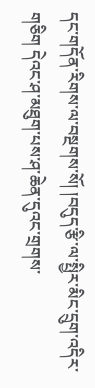དང་གདོན་རིགས་ལ་བསྔགས་སོ། །བདུད་རྩི་ལ་སྤྱིར་མིང་དྲུག་འདིར་གཅིག དེའང་ཤ་མཐུག་པས་ཤ་ཆེན་དུའང་གྲགས་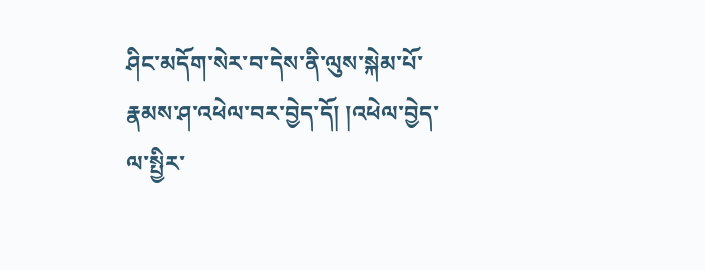ཤིང་མདོག་སེར་བ་དེས་ནི་ལུས་སྐེམ་པོ་རྣམས་ཤ་འཕེལ་བར་བྱེད་དོ། །འཕེལ་བྱེད་ལ་སྤྱིར་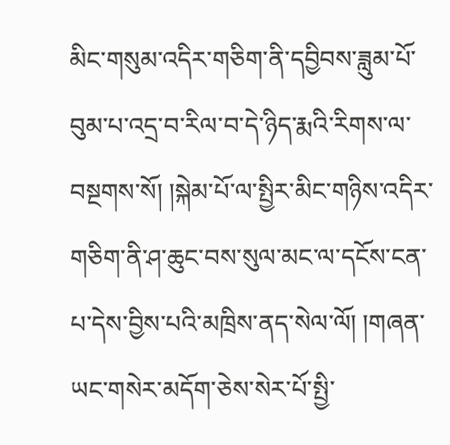མིང་གསུམ་འདིར་གཅིག་ནི་དབྱིབས་ཟླུམ་པོ་བུམ་པ་འདྲ་བ་རིལ་བ་དེ་ཉིད་རྨའི་རིགས་ལ་བསྔགས་སོ། །སྐེམ་པོ་ལ་སྤྱིར་མིང་གཉིས་འདིར་གཅིག་ནི་ཤ་ཆུང་བས་སུལ་མང་ལ་དངོས་ངན་པ་དེས་བྱིས་པའི་མཁྲིས་ནད་སེལ་ལོ། །གཞན་ཡང་གསེར་མདོག་ཅེས་སེར་པོ་སྤྱི་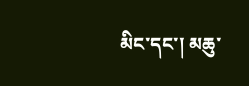མིང་དང་། མཆུ་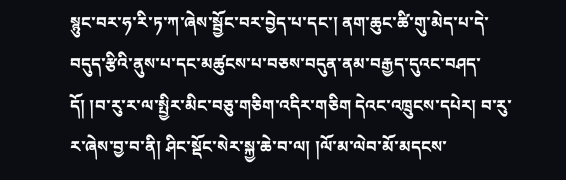སྙུང་བར་ཧ་རི་ཏ་ཀ་ཞེས་སྦྱོང་བར་བྱེད་པ་དང་། ནག་ཆུང་ཚི་གུ་མེད་པ་དེ་བདུད་རྩིའི་ནུས་པ་དང་མཚུངས་པ་བཅས་བདུན་ནམ་བརྒྱད་དུའང་བཤད་དོ། །བ་རུ་ར་ལ་སྤྱིར་མིང་བཅུ་གཅིག་འདིར་གཅིག དེའང་འཁྲུངས་དཔེར། བ་རུ་ར་ཞེས་བྱ་བ་ནི། ཤིང་སྡོང་སེར་སྐྱ་ཆེ་བ་ལ། །ལོ་མ་ལེབ་མོ་མདངས་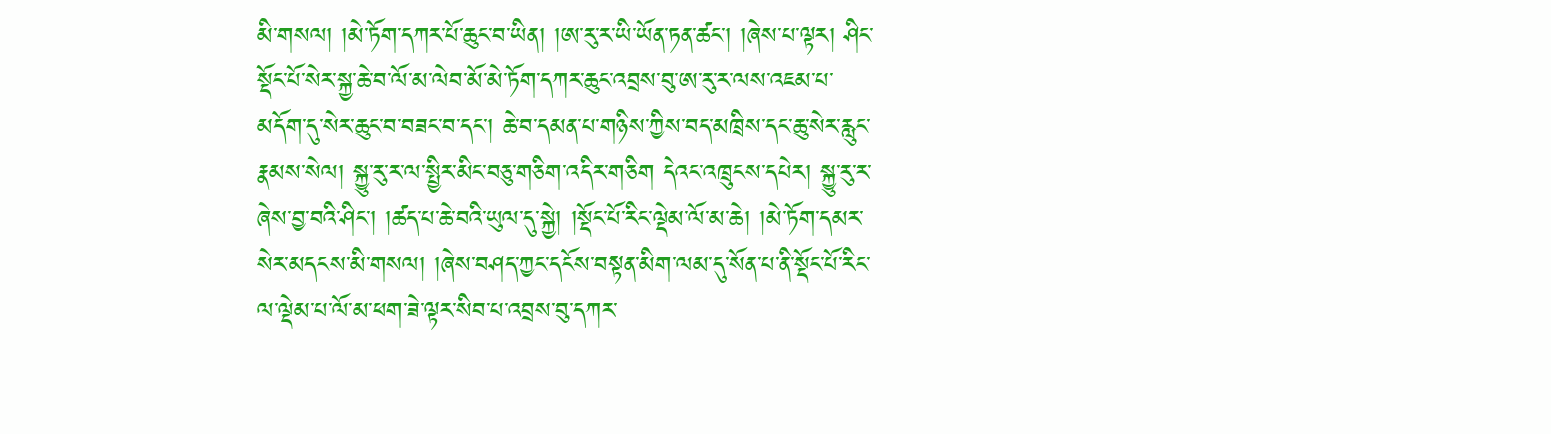མི་གསལ། །མེ་ཏོག་དཀར་པོ་ཆུང་བ་ཡིན། །ཨ་རུ་ར་ཡི་ཡོན་ཏན་ཚང་། །ཞེས་པ་ལྟར། ཤིང་སྡོང་པོ་སེར་སྐྱ་ཆེ་བ་ལོ་མ་ལེབ་མོ་མེ་ཏོག་དཀར་ཆུང་འབྲས་བུ་ཨ་རུ་ར་ལས་འཇམ་པ་མདོག་དུ་སེར་ཆུང་བ་བཟང་བ་དང་། ཆེ་བ་དམན་པ་གཉིས་ཀྱིས་བད་མཁྲིས་དང་ཆུ་སེར་རླུང་རྣམས་སེལ། སྐྱུ་རུ་ར་ལ་སྤྱིར་མིང་བཅུ་གཅིག་འདིར་གཅིག དེའང་འཁྲུངས་དཔེར། སྐྱུ་རུ་ར་ཞེས་བྱ་བའི་ཤིང་། །ཚད་པ་ཆེ་བའི་ཡུལ་དུ་སྐྱེ། །སྡོང་པོ་རིང་ལྡེམ་ལོ་མ་ཆེ། །མེ་ཏོག་དམར་སེར་མདངས་མི་གསལ། །ཞེས་བཤད་ཀྱང་དངོས་བསྟན་མིག་ལམ་དུ་སོན་པ་ནི་སྡོང་པོ་རིང་ལ་ལྡེམ་པ་ལོ་མ་ཕག་ཟེ་ལྟར་སིབ་པ་འབྲས་བུ་དཀར་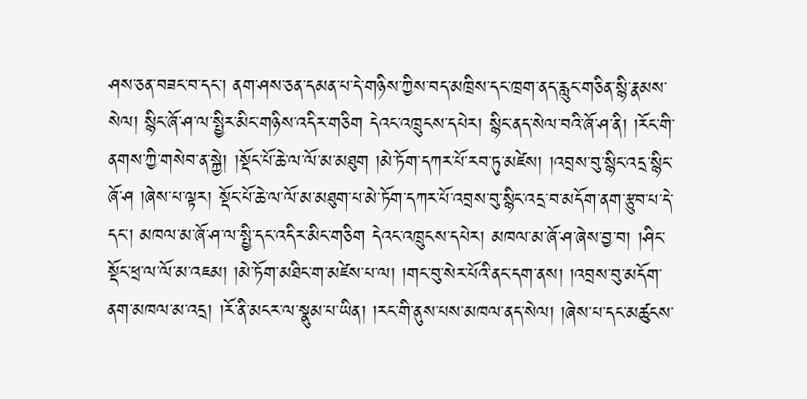ཤས་ཅན་བཟང་བ་དང་། ནག་ཤས་ཅན་དམན་པ་དེ་གཉིས་ཀྱིས་བད་མཁྲིས་དང་ཁྲག་ནད་རླུང་གཅིན་སྙི་རྣམས་སེལ། སྙིང་ཞོ་ཤ་ལ་སྤྱིར་མིང་གཉིས་འདིར་གཅིག དེའང་འཁྲུངས་དཔེར། སྙིང་ནད་སེལ་བའི་ཞོ་ཤ་ནི། །རོང་གི་ནགས་ཀྱི་གསེབ་ན་སྐྱེ། །སྡོང་པོ་ཆེ་ལ་ལོ་མ་མཐུག །མེ་ཏོག་དཀར་པོ་རབ་ཏུ་མཛེས། །འབྲས་བུ་སྙིང་འདྲ་སྙིང་ཞོ་ཤ །ཞེས་པ་ལྟར། སྡོང་པོ་ཆེ་ལ་ལོ་མ་མཐུག་པ་མེ་ཏོག་དཀར་པོ་འབྲས་བུ་སྙིང་འདྲ་བ་མདོག་ནག་རྩུབ་པ་དེ་དང་། མཁལ་མ་ཞོ་ཤ་ལ་སྤྱི་དང་འདིར་མིང་གཅིག དེའང་འཁྲུངས་དཔེར། མཁལ་མ་ཞོ་ཤ་ཞེས་བྱ་བ། །ཤིང་སྡོང་ཕྲ་ལ་ལོ་མ་འཇམ། །མེ་ཏོག་མཐིང་ག་མཛེས་པ་ལ། །གང་བུ་སེར་པོའི་ནང་དག་ནས། །འབྲས་བུ་མདོག་ནག་མཁལ་མ་འདྲ། །རོ་ནི་མངར་ལ་སྣུམ་པ་ཡིན། །རང་གི་ནུས་པས་མཁལ་ནད་སེལ། །ཞེས་པ་དང་མཚུངས་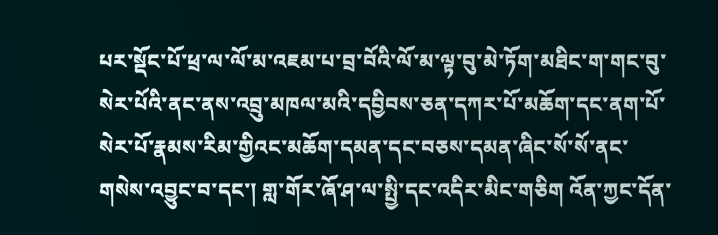པར་སྡོང་པོ་ཕྲ་ལ་ལོ་མ་འཇམ་པ་བྲ་བོའི་ལོ་མ་ལྟ་བུ་མེ་ཏོག་མཐིང་ག་གང་བུ་སེར་པོའི་ནང་ནས་འབྲུ་མཁལ་མའི་དབྱིབས་ཅན་དཀར་པོ་མཆོག་དང་ནག་པོ་སེར་པོ་རྣམས་རིམ་གྱིའང་མཆོག་དམན་དང་བཅས་དམན་ཞིང་སོ་སོ་ནང་གསེས་འབྱུང་བ་དང་། གླ་གོར་ཞོ་ཤ་ལ་སྤྱི་དང་འདིར་མིང་གཅིག འོན་ཀྱང་དོན་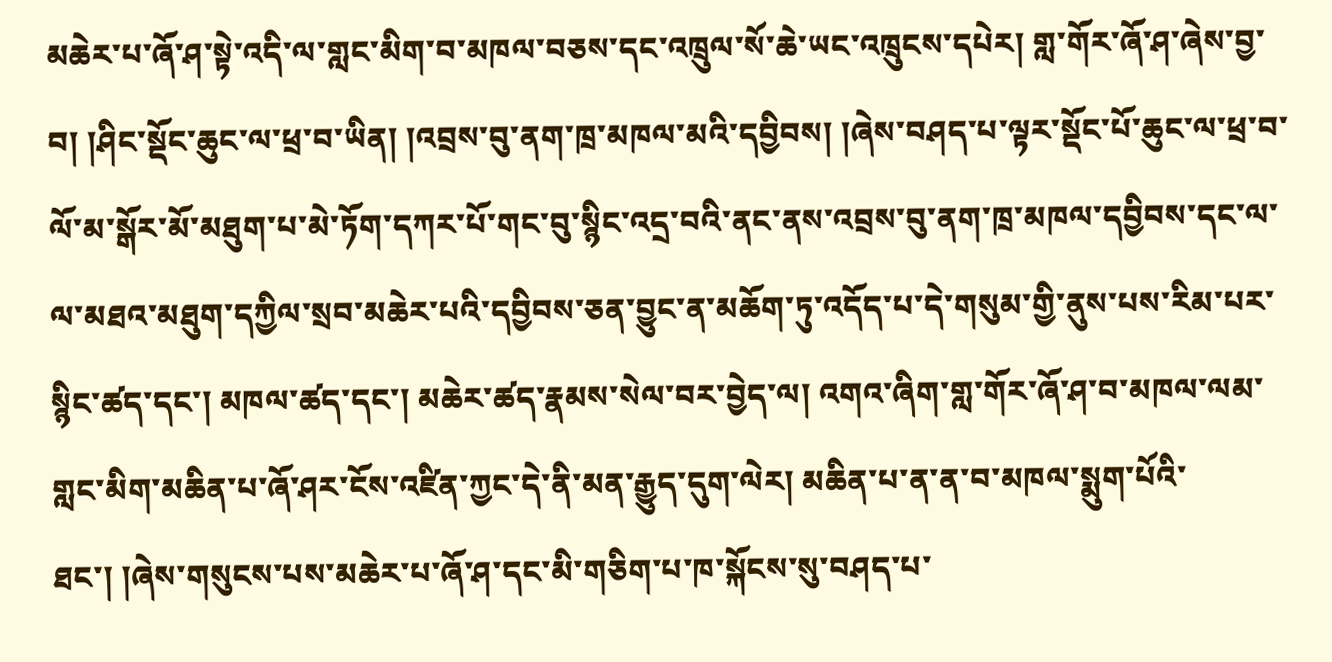མཆེར་པ་ཞོ་ཤ་སྟེ་འདི་ལ་གླང་མིག་བ་མཁལ་བཅས་དང་འཁྲུལ་སོ་ཆེ་ཡང་འཁྲུངས་དཔེར། གླ་གོར་ཞོ་ཤ་ཞེས་བྱ་བ། །ཤིང་སྡོང་ཆུང་ལ་ཕྲ་བ་ཡིན། །འབྲས་བུ་ནག་ཁྲ་མཁལ་མའི་དབྱིབས། །ཞེས་བཤད་པ་ལྟར་སྡོང་པོ་ཆུང་ལ་ཕྲ་བ་ལོ་མ་སྒོར་མོ་མཐུག་པ་མེ་ཏོག་དཀར་པོ་གང་བུ་སྙིང་འདྲ་བའི་ནང་ནས་འབྲས་བུ་ནག་ཁྲ་མཁལ་དབྱིབས་དང་ལ་ལ་མཐའ་མཐུག་དཀྱིལ་སྲབ་མཆེར་པའི་དབྱིབས་ཅན་བྱུང་ན་མཆོག་ཏུ་འདོད་པ་དེ་གསུམ་གྱི་ནུས་པས་རིམ་པར་སྙིང་ཚད་དང་། མཁལ་ཚད་དང་། མཆེར་ཚད་རྣམས་སེལ་བར་བྱེད་ལ། འགའ་ཞིག་གླ་གོར་ཞོ་ཤ་བ་མཁལ་ལམ་གླང་མིག་མཆིན་པ་ཞོ་ཤར་ངོས་འཛིན་ཀྱང་དེ་ནི་མན་རྒྱུད་དུག་ལེར། མཆིན་པ་ན་ན་བ་མཁལ་སྨུག་པོའི་ཐང་། །ཞེས་གསུངས་པས་མཆེར་པ་ཞོ་ཤ་དང་མི་གཅིག་པ་ཁ་སྐོངས་སུ་བཤད་པ་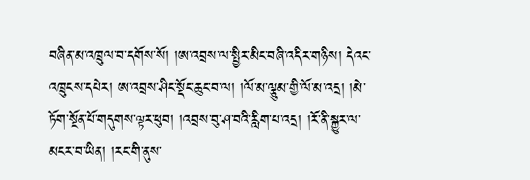བཞིན་མ་འཁྲུལ་བ་དགོས་སོ། །ཨ་འབྲས་ལ་སྤྱིར་མིང་བཞི་འདིར་གཉིས། དེའང་འཁྲུངས་དཔེར། ཨ་འབྲས་ཤིང་སྡོང་ཆུང་བ་ལ། །ལོ་མ་ལྕུམ་གྱི་ལོ་མ་འདྲ། །མེ་ཏོག་སྔོན་པོ་གདུགས་ལྟར་ཕུབ། །འབྲས་བུ་ཤ་བའི་རླིག་པ་འདྲ། །རོ་ནི་སྐྱུར་ལ་མངར་བ་ཡིན། །རང་གི་ནུས་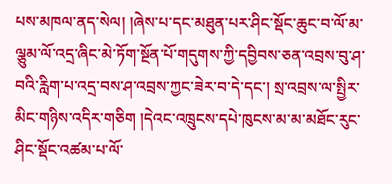པས་མཁལ་ནད་སེལ། །ཞེས་པ་དང་མཐུན་པར་ཤིང་སྡོང་ཆུང་བ་ལོ་མ་ལྕུམ་ལོ་འདྲ་ཞིང་མེ་ཏོག་སྔོན་པོ་གདུགས་ཀྱི་དབྱིབས་ཅན་འབྲས་བུ་ཤ་བའི་རླིག་པ་འདྲ་བས་ཤ་འབྲས་ཀྱང་ཟེར་བ་དེ་དང་། སྲ་འབྲས་ལ་སྤྱིར་མིང་གཉིས་འདིར་གཅིག །དེའང་འཁྲུངས་དཔེ་ཁུངས་མ་མ་མཐོང་རུང་ཤིང་སྡོང་འཚམ་པ་ལོ་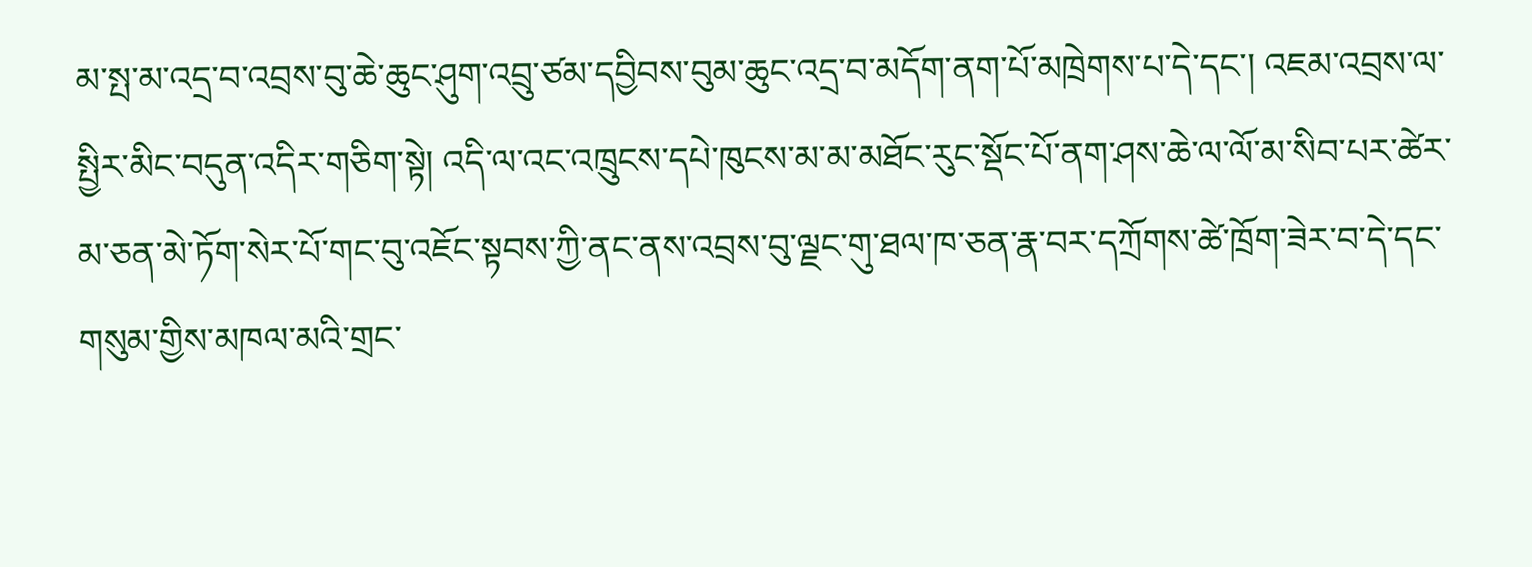མ་སྤ་མ་འདྲ་བ་འབྲས་བུ་ཆེ་ཆུང་ཤུག་འབྲུ་ཙམ་དབྱིབས་བུམ་ཆུང་འདྲ་བ་མདོག་ནག་པོ་མཁྲེགས་པ་དེ་དང་། འཇམ་འབྲས་ལ་སྤྱིར་མིང་བདུན་འདིར་གཅིག་སྟེ། འདི་ལ་འང་འཁྲུངས་དཔེ་ཁུངས་མ་མ་མཐོང་རུང་སྡོང་པོ་ནག་ཤས་ཆེ་ལ་ལོ་མ་སིབ་པར་ཚེར་མ་ཅན་མེ་ཏོག་སེར་པོ་གང་བུ་འཇོང་སྟབས་ཀྱི་ནང་ནས་འབྲས་བུ་ལྗང་གུ་ཐལ་ཁ་ཅན་རྣ་བར་དཀྲོགས་ཚེ་ཁྲོག་ཟེར་བ་དེ་དང་གསུམ་གྱིས་མཁལ་མའི་གྲང་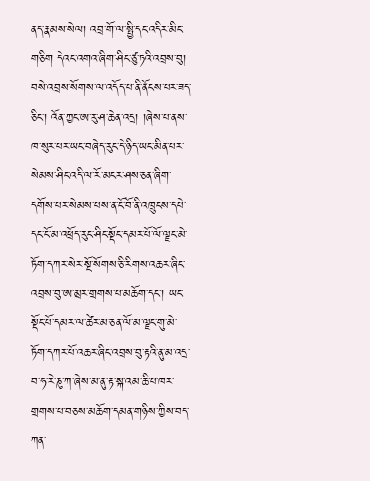ནད་རྣམས་སེལ། འབྲ་གོ་ལ་སྤྱི་དང་འདིར་མིང་གཅིག དེའང་འགའ་ཞིག་ཤིང་ཙུ་ཏའི་འབྲས་བུ། བསེ་འབྲས་སོགས་ལ་འདོད་པ་ནི་ནོངས་པར་ཟད་ཅིང་། འོན་ཀྱང་ཨ་རུ་ཤ་ཆེན་འདྲ། །ཞེས་པ་ནས་ཁ་སུར་པར་ཡང་བཞེད་རུང་དེ་ཉིད་ཡང་མིན་པར་སེམས་ཤིང་འདི་ལ་རོ་མངར་ཤས་ཅན་ཞིག་དགོས་པར་སེམས་པས་ན་ངོ་བོ་ནི་འཁྲུངས་དཔེ་དང་ངོ་མ་འཕྲོད་རུང་ཤིང་སྡོང་དམར་པོ་ལོ་ལྗང་མེ་ཏོག་དཀར་སེར་སྔོ་སོགས་ཅི་རིགས་འཆར་ཞིང་འབྲས་བུ་ཨ་མྲར་གྲགས་པ་མཆོག་དང་། ཡང་སྡོང་པོ་དམར་ལ་ཚེར་མ་ཅན་ལོ་མ་ལྗང་གུ་མེ་ཏོག་དཀར་པོ་འཆར་ཞིང་འབྲས་བུ་རྟའི་ནུ་མ་འདྲ་བ་ཧ་རེ་ཎུ་ཀ་ཞེས་མ་ནུ་རྟ་སྐ་འམ་ཆི་པ་ཁར་གྲགས་པ་བཅས་མཆོག་དམན་གཉིས་ཀྱིས་བད་ཀན་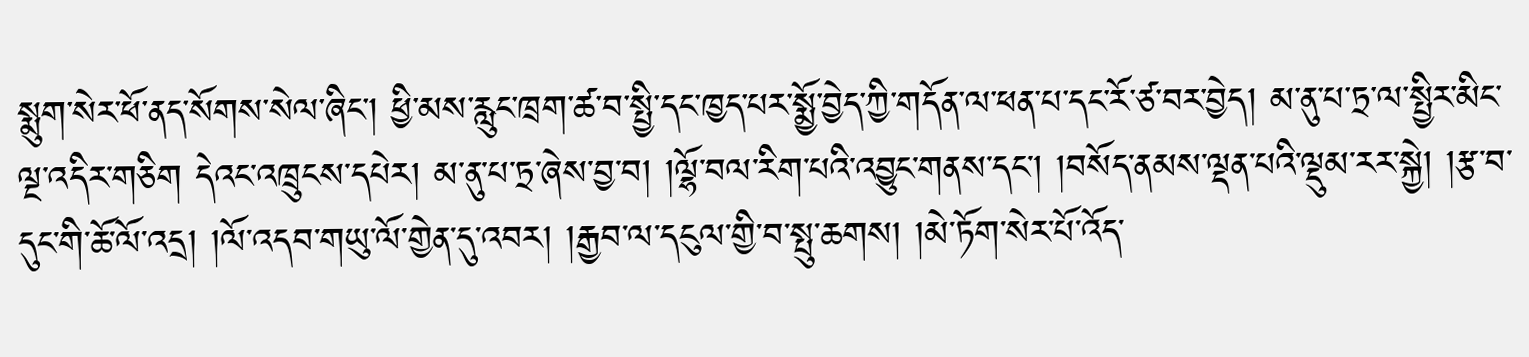སྨུག་སེར་ཕོ་ནད་སོགས་སེལ་ཞིང་། ཕྱི་མས་རླུང་ཁྲག་ཚ་བ་སྤྱི་དང་ཁྱད་པར་སྨྱོ་བྱེད་ཀྱི་གདོན་ལ་ཕན་པ་དང་རོ་ཙ་བར་བྱེད། མ་ནུ་པ་ཏྲ་ལ་སྤྱིར་མིང་ལྔ་འདིར་གཅིག དེའང་འཁྲུངས་དཔེར། མ་ནུ་པ་ཏྲ་ཞེས་བྱ་བ། །ལྷོ་བལ་རིག་པའི་འབྱུང་གནས་དང་། །བསོད་ནམས་ལྡན་པའི་ལྡུམ་རར་སྐྱེ། །རྩ་བ་དུང་གི་ཆོ་ལོ་འདྲ། །ལོ་འདབ་གཡུ་ལོ་གྱེན་དུ་འབར། །རྒྱབ་ལ་དངུལ་གྱི་བ་སྤུ་ཆགས། །མེ་ཏོག་སེར་པོ་འོད་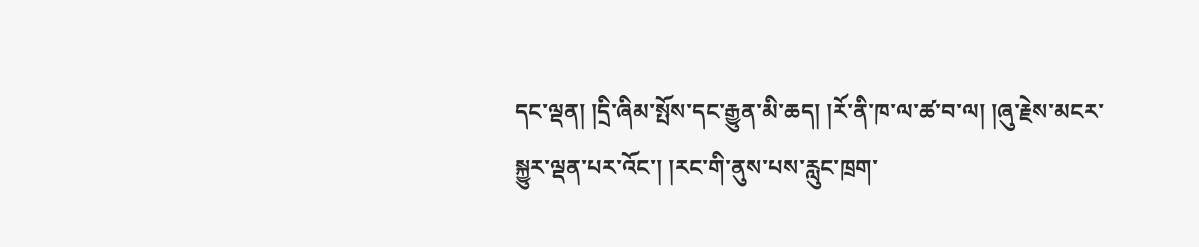དང་ལྡན། །དྲི་ཞིམ་སྤོས་དང་རྒྱུན་མི་ཆད། །རོ་ནི་ཁ་ལ་ཚ་བ་ལ། །ཞུ་རྗེས་མངར་སྐྱུར་ལྡན་པར་འོང་། །རང་གི་ནུས་པས་རླུང་ཁྲག་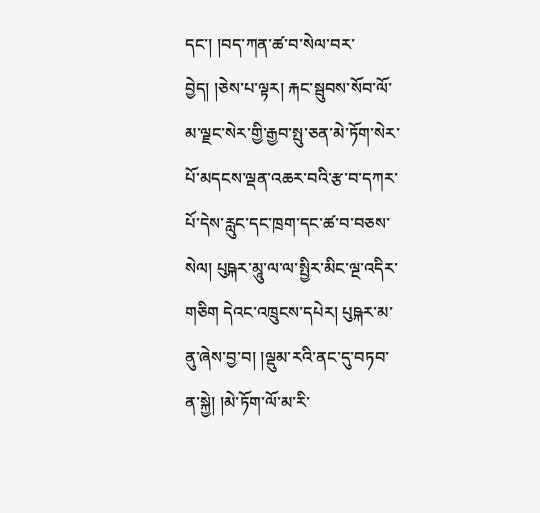དང་། །བད་ཀན་ཚ་བ་སེལ་བར་བྱེད། །ཅེས་པ་ལྟར། རྐང་སྦུབས་སོབ་ལོ་མ་ལྗང་སེར་གྱི་རྒྱབ་སྤུ་ཅན་མེ་ཏོག་སེར་པོ་མདངས་ལྡན་འཆར་བའི་རྩ་བ་དཀར་པོ་དེས་རླུང་དང་ཁྲག་དང་ཚ་བ་བཅས་སེལ། པུཥྐར་མཱུ་ལ་ལ་སྤྱིར་མིང་ལྔ་འདིར་གཅིག དེའང་འཁྲུངས་དཔེར། པུཥྐར་མ་ནུ་ཞེས་བྱ་བ། །ལྡུམ་རའི་ནང་དུ་བཏབ་ན་སྐྱེ། །མེ་ཏོག་ལོ་མ་རི་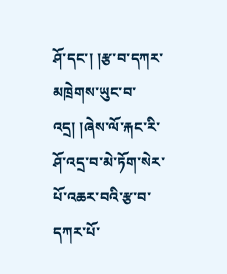ཤོ་དང་། །རྩ་བ་དཀར་མཁྲེགས་ཡུང་བ་འདྲ། །ཞེས་ལོ་རྐང་རི་ཤོ་འདྲ་བ་མེ་ཏོག་སེར་པོ་འཆར་བའི་རྩ་བ་དཀར་པོ་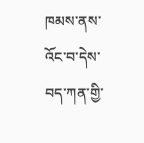ཁམས་ནས་འོང་བ་དེས་བད་ཀན་གྱི་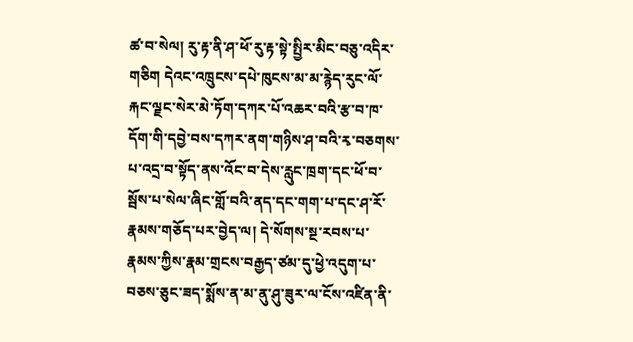ཚ་བ་སེལ། རུ་རྟ་ནི་ཤ་ཕོ་རུ་རྟ་སྟེ་སྤྱིར་མིང་བཅུ་འདིར་གཅིག དེའང་འཁྲུངས་དཔེ་ཁུངས་མ་མ་རྙེད་རུང་ལོ་རྐང་ལྗང་སེར་མེ་ཏོག་དཀར་པོ་འཆར་བའི་རྩ་བ་ཁ་དོག་གི་དབྱེ་བས་དཀར་ནག་གཉིས་ཤ་བའི་རྭ་བཅགས་པ་འདྲ་བ་སྟོད་ནས་འོང་བ་དེས་རླུང་ཁྲག་དང་ཕོ་བ་སྦོས་པ་སེལ་ཞིང་གློ་བའི་ནད་དང་གག་པ་དང་ཤ་རོ་རྣམས་གཅོད་པར་བྱེད་ལ། དེ་སོགས་སྔ་རབས་པ་རྣམས་ཀྱིས་རྣམ་གྲངས་བརྒྱད་ཙམ་དུ་ཕྱེ་འདུག་པ་བཅས་ཅུང་ཟད་སྨོས་ན་མ་ནུ་ཤུ་ཟུར་ལ་ངོས་འཛིན་ནི་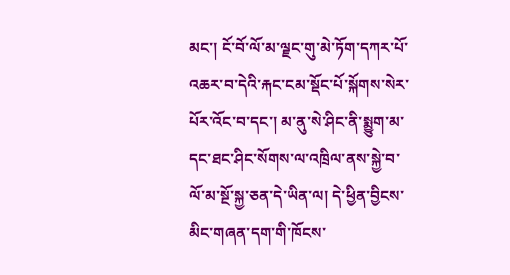མང་། ངོ་བོ་ལོ་མ་ལྗང་གུ་མེ་ཏོག་དཀར་པོ་འཆར་བ་དེའི་རྐང་ངམ་སྡོང་པོ་སྐོགས་སེར་པོར་འོང་བ་དང་། མ་ནུ་སེ་ཤིང་ནི་སྨྱུག་མ་དང་ཐང་ཤིང་སོགས་ལ་འཁྲིལ་ནས་སྐྱེ་བ་ལོ་མ་སྔོ་སྐྱ་ཅན་དེ་ཡིན་ལ། དེ་ཕྱིན་བྱིངས་མིང་གཞན་དག་གི་ཁོངས་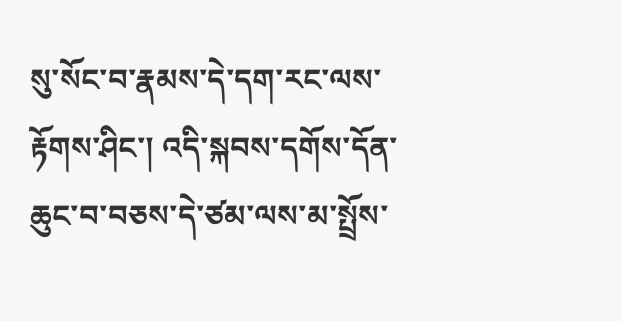སུ་སོང་བ་རྣམས་དེ་དག་རང་ལས་རྟོགས་ཤིང་། འདི་སྐབས་དགོས་དོན་ཆུང་བ་བཅས་དེ་ཙམ་ལས་མ་སྤྲོས་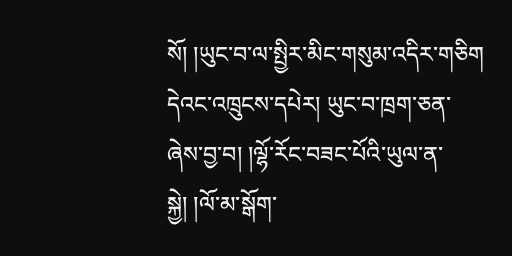སོ། །ཡུང་བ་ལ་སྤྱིར་མིང་གསུམ་འདིར་གཅིག དེའང་འཁྲུངས་དཔེར། ཡུང་བ་ཁྲག་ཅན་ཞེས་བྱ་བ། །ལྷོ་རོང་བཟང་པོའི་ཡུལ་ན་སྐྱེ། །ལོ་མ་སྒོག་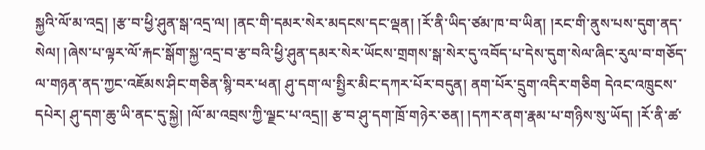སྐྱའི་ལོ་མ་འདྲ། །རྩ་བ་ཕྱི་ཤུན་སྒ་འདྲ་ལ། །ནང་གི་དམར་སེར་མདངས་དང་ལྡན། །རོ་ནི་ཡིད་ཙམ་ཁ་བ་ཡིན། །རང་གི་ནུས་པས་དུག་ནད་སེལ། །ཞེས་པ་ལྟར་ལོ་རྐང་སྒོག་སྐྱ་འདྲ་བ་རྩ་བའི་ཕྱི་ཤུན་དམར་སེར་ཡོངས་གྲགས་སྒ་སེར་དུ་འབོད་པ་དེས་དུག་སེལ་ཞིང་རུལ་བ་གཅོད་ལ་གཉན་ནད་ཀྱང་འཇོམས་ཤིང་གཅིན་སྙི་བར་ཕན། ཤུ་དག་ལ་སྤྱིར་མིང་དཀར་པོར་བདུན། ནག་པོར་དྲུག་འདིར་གཅིག དེའང་འཁྲུངས་དཔེར། ཤུ་དག་ཆུ་ཡི་ནང་དུ་སྐྱེ། །ལོ་མ་འབྲས་ཀྱི་ལྗང་པ་འདྲ།། རྩ་བ་ཤུ་དག་ཁྲོ་གཉེར་ཅན། །དཀར་ནག་རྣམ་པ་གཉིས་སུ་ཡོད། །རོ་ནི་ཚ་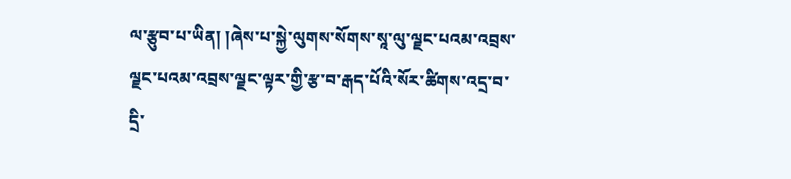ལ་རྩུབ་པ་ཡིན། །ཞེས་པ་སྐྱེ་ལུགས་སོགས་སཱ་ལུ་ལྗང་པའམ་འབྲས་ལྗང་པའམ་འབྲས་ལྗང་ལྟར་གྱི་རྩ་བ་རྒད་པོའི་སོར་ཚིགས་འདྲ་བ་དྲི་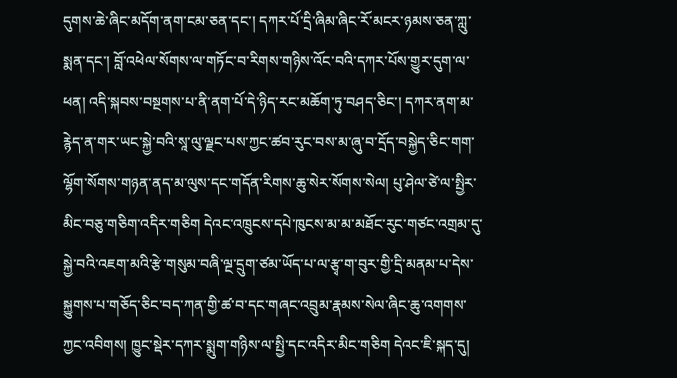དུགས་ཆེ་ཞིང་མདོག་ནག་ངམ་ཅན་དང་། དཀར་པོ་དྲི་ཞིམ་ཞིང་རོ་མངར་ཉམས་ཅན་ཀླུ་སྨན་དང་། བློ་འཕེལ་སོགས་ལ་གཏོང་བ་རིགས་གཉིས་འོང་བའི་དཀར་པོས་གྱུར་དུག་ལ་ཕན། འདི་སྐབས་བསྔགས་པ་ནི་ནག་པོ་དེ་ཉིད་རང་མཆོག་ཏུ་བཤད་ཅིང་། དཀར་ནག་མ་རྙེད་ན་གར་ཡང་སྐྱེ་བའི་སཱ་ལུ་ལྗང་པས་ཀྱང་ཚབ་རུང་བས་མ་ཞུ་བ་དྲོད་བསྐྱེད་ཅིང་གག་ལྷོག་སོགས་གཉན་ནད་མ་ལུས་དང་གདོན་རིགས་ཆུ་སེར་སོགས་སེལ། པུ་ཤེལ་ཙེ་ལ་སྤྱིར་མིང་བཅུ་གཅིག་འདིར་གཅིག དེའང་འཁྲུངས་དཔེ་ཁུངས་མ་མ་མཐོང་རུང་གཙང་འགྲམ་དུ་སྐྱེ་བའི་འཇག་མའི་རྩེ་གསུམ་བཞི་ལྔ་དྲུག་ཙམ་ཡོད་པ་ལ་རྩྭ་ག་བུར་གྱི་དྲི་མནམ་པ་དེས་སྐྱུགས་པ་གཅོད་ཅིང་བད་ཀན་གྱི་ཚ་བ་དང་གཞང་འབྲུམ་རྣམས་སེལ་ཞིང་ཆུ་འགགས་ཀྱང་འབིགས། ཁྱུང་སྡེར་དཀར་སྨུག་གཉིས་ལ་སྤྱི་དང་འདིར་མིང་གཅིག དེའང་ཇི་སྐད་དུ།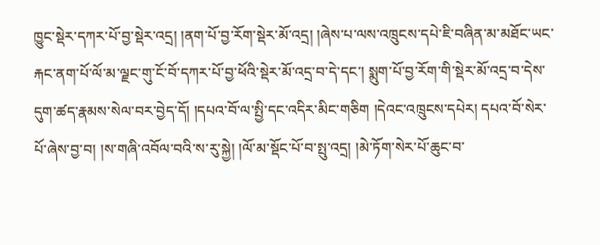ཁྱུང་སྡེར་དཀར་པོ་བྱ་སྡེར་འདྲ། །ནག་པོ་བྱ་རོག་སྡེར་མོ་འདྲ། །ཞེས་པ་ལས་འཁྲུངས་དཔེ་ཇི་བཞིན་མ་མཐོང་ཡང་རྐང་ནག་པོ་ལོ་མ་ལྗང་གུ་ངོ་བོ་དཀར་པོ་བྱ་ཕོའི་སྡེར་མོ་འདྲ་བ་དེ་དང་། སྨུག་པོ་བྱ་རོག་གི་སྡེར་མོ་འདྲ་བ་དེས་དུག་ཚད་རྣམས་སེལ་བར་བྱེད་དོ། །དཔའ་བོ་ལ་སྤྱི་དང་འདིར་མིང་གཅིག །དེའང་འཁྲུངས་དཔེར། དཔའ་བོ་སེར་པོ་ཞེས་བྱ་བ། །ས་གཞི་འབོལ་བའི་ས་རུ་སྐྱེ། །ལོ་མ་སྡོང་པོ་བ་སྤུ་འདྲ། །མེ་ཏོག་སེར་པོ་ཆུང་བ་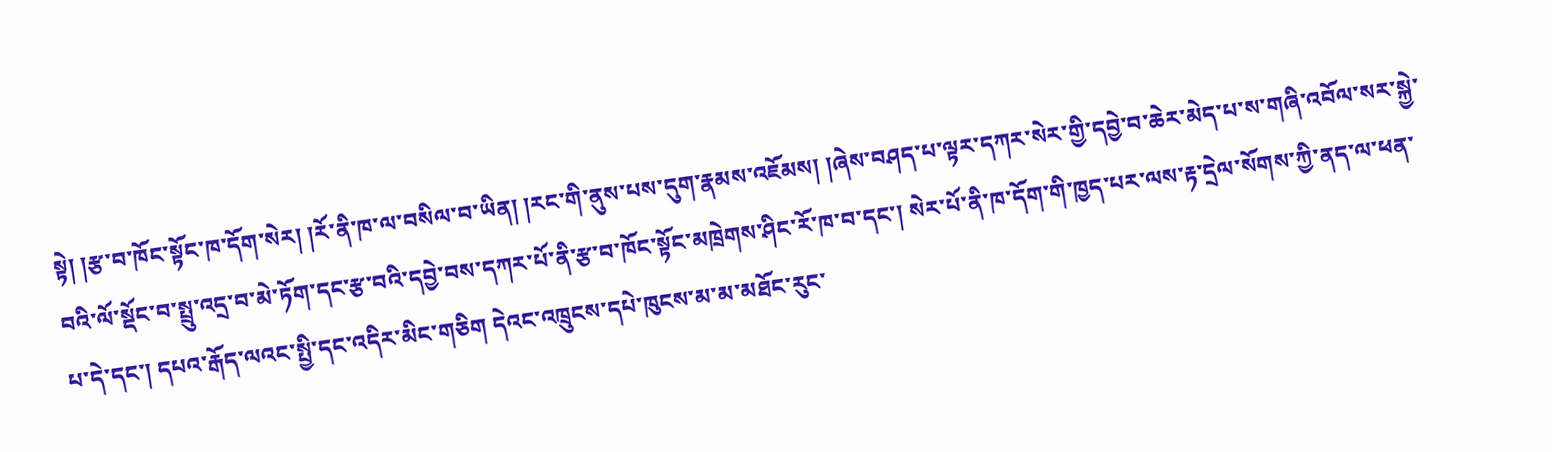སྟེ། །རྩ་བ་ཁོང་སྟོང་ཁ་དོག་སེར། །རོ་ནི་ཁ་ལ་བསིལ་བ་ཡིན། །རང་གི་ནུས་པས་དུག་རྣམས་འཇོམས། །ཞེས་བཤད་པ་ལྟར་དཀར་སེར་གྱི་དབྱེ་བ་ཆེར་མེད་པ་ས་གཞི་འབོལ་སར་སྐྱེ་བའི་ལོ་སྡོང་བ་སྤྲུ་འདྲ་བ་མེ་ཏོག་དང་རྩ་བའི་དབྱེ་བས་དཀར་པོ་ནི་རྩ་བ་ཁོང་སྟོང་མཁྲེགས་ཤིང་རོ་ཁ་བ་དང་། སེར་པོ་ནི་ཁ་དོག་གི་ཁྱད་པར་ལས་རྟ་དྲེལ་སོགས་ཀྱི་ནད་ལ་ཕན་པ་དེ་དང་། དཔའ་རྒོད་ལའང་སྤྱི་དང་འདིར་མིང་གཅིག དེའང་འཁྲུངས་དཔེ་ཁུངས་མ་མ་མཐོང་རུང་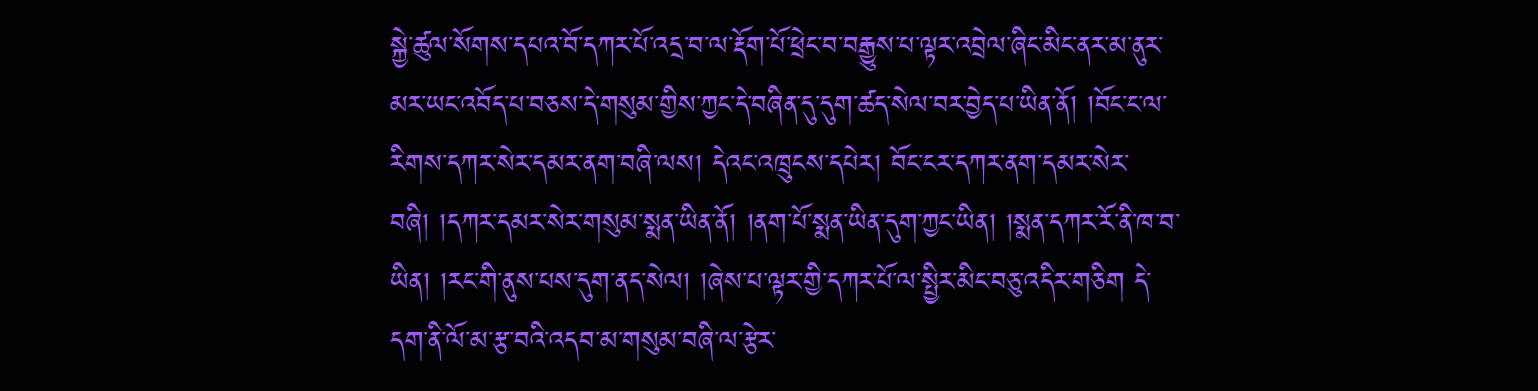སྐྱེ་ཚུལ་སོགས་དཔའ་བོ་དཀར་པོ་འདྲ་བ་ལ་རྡོག་པོ་ཕྲེང་བ་བརྒྱུས་པ་ལྟར་འབྲེལ་ཞིང་མིང་ནར་མ་ནུར་མར་ཡང་འབོད་པ་བཅས་དེ་གསུམ་གྱིས་ཀྱང་དེ་བཞིན་དུ་དུག་ཚད་སེལ་བར་བྱེད་པ་ཡིན་ནོ། །བོང་ང་ལ་རིགས་དཀར་སེར་དམར་ནག་བཞི་ལས། དེའང་འཁྲུངས་དཔེར། བོང་ངར་དཀར་ནག་དམར་སེར་བཞི། །དཀར་དམར་སེར་གསུམ་སྨན་ཡིན་ནོ། །ནག་པོ་སྨན་ཡིན་དུག་ཀྱང་ཡིན། །སྨན་དཀར་རོ་ནི་ཁ་བ་ཡིན། །རང་གི་ནུས་པས་དུག་ནད་སེལ། །ཞེས་པ་ལྟར་གྱི་དཀར་པོ་ལ་སྤྱིར་མིང་བཅུ་འདིར་གཅིག དེ་དག་ནི་ལོ་མ་རྩ་བའི་འདབ་མ་གསུམ་བཞི་ལ་རྩེར་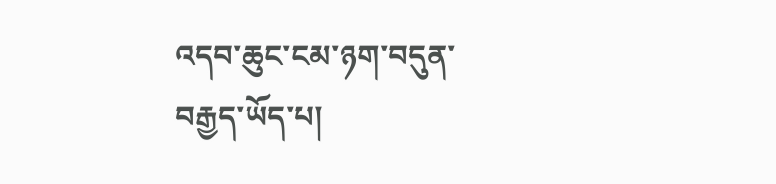འདབ་ཆུང་ངམ་ཉག་བདུན་བརྒྱད་ཡོད་པ།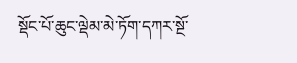སྡོང་པོ་ཆུང་ལྡེམ་མེ་ཏོག་དཀར་སྔོ་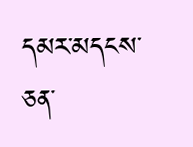དམར་མདངས་ཅན་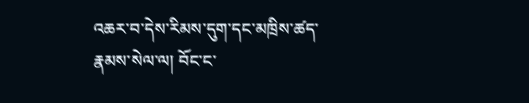འཆར་བ་དེས་རིམས་དུག་དང་མཁྲིས་ཚད་རྣམས་སེལ་ལ། བོང་ང་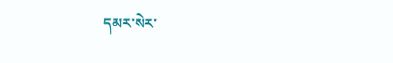དམར་སེར་